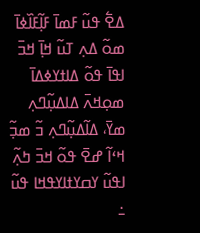ߡߐ߱ ߟߎ߬ ߓߘߊ߫ ߓߊ߲߬ߓߊ߰ߦߊ߫ ߘߋ߬ ߡߍ߲ ߠߎ߬ ߞߊ߲߫ ߞߏ߫ ߊߟߊ߫ ߟߋ߬ ߡߊߙߌߦߡߊ߫ ߘߋ߲ߞߍ߫ ߡߊߡߎ߲߬ߣߍ߲ ߘߌ߫، ߡߊ߬ߡߎ߲߬ߣߍ߲ ߏ߬ ߘߏ߲߬ ߞߵߊ߬ ߝߐ߫ ߟߋ߬ ߞߏ߫ ߤߍ߲߬ ߊߟߎ߬ ߌߛߌߙߊߌߟߞߊ ߟߎ߬ ߸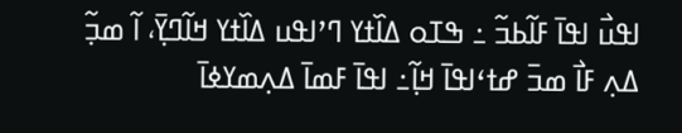ߊߟߎ߯ ߊߟߊ߫ ߓߊ߬ߕߏ߬ ߸ ߒߠߋ ߡߊ߰ߙߌ ߣߴߊߟߎ ߡߊ߰ߙߌ ߞߊ߬ߣߌ߲߫، ߊ߬ ߘߏ߲߬ ߡߍ߲ ߓߊ߯ ߘߏ߫ ߝߙߵߊߟߊ߫ ߞߊ߲߬߸ ߊߟߊ߫ ߓߘߊ߫ ߡߍ߲ߘߌߦߊ߫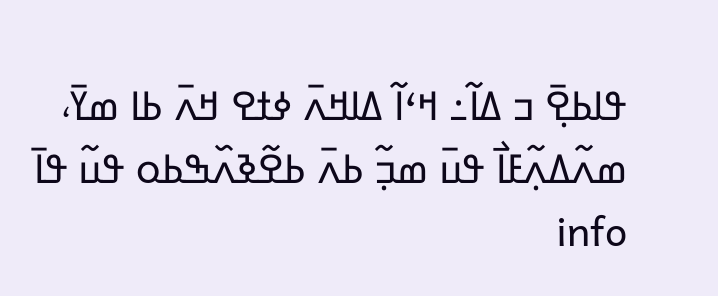ߟߊߕߐ߲߫ ߏ ߡߊ߬߸ ߞߵߊ߬ ߡߊߞߍ߫ ߦߙߐ ߞߍ߫ ߕߊ ߘߌ߫، ߘߍ߬ߡߍ߲߬ߓߊ߯ ߟߎ߫ ߘߏ߲߬ ߕߍ߫ ߕߐ߬ߢߍ߰ߒߕߋ ߟߎ߬ ߟߊ߫ info